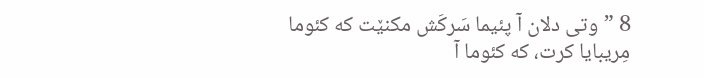8 ”وتی دلان آ پئیما سَرکَش مکنێت که کئوما مِریبایا کرت، که کئوما آ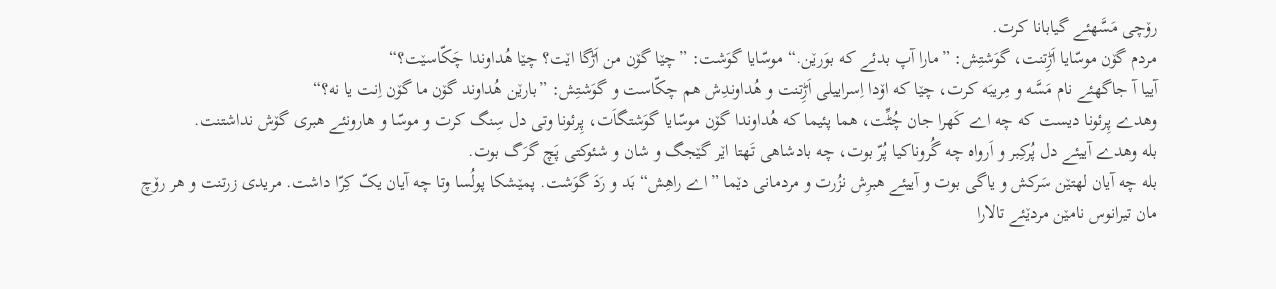رۆچی مَسَّهئے گیابانا کرت.
مردم گۆن موسّایا اَڑِتنت، گوَشتِش: ”مارا آپ بدئے که بوَرێن.“ موسّایا گوَشت: ”چێا گۆن من اَڑگا اێت؟ چێا هُداوندا چَکّاسێت؟“
آییا آ جاگهئے نام مَسَّه و مِریبَه کرت، چێا که اۆدا اِسراییلی اَڑِتنت و هُداوندِش هم چکّاست و گوَشتِش: ”بارێن هُداوند گۆن ما گۆن اِنت یا نه؟“
وهدے پِرئونا دیست که چه اے کَهرا جان چُٹِّت، هما پئیما که هُداوندا گۆن موسّایا گوَشتگاَت، پِرئونا وتی دل سِنگ کرت و موسّا و هارونئے هبری گۆش نداشتنت.
بله وهدے آییئے دل پُرکِبر و اَرواه چه گُروناکیا پُرّ بوت، چه بادشاهی تَهتا اێر گێجگ و شان و شئوکتی پَچ گرَگ بوت.
بله چه آیان لهتێن سَرکش و یاگی بوت و آییئے هبرِش نزُرت و مردمانی دێما ”اے راهِش“ بَد و رَدَ گوَشت. پمێشکا پولُسا وتا چه آیان یکّ کِرّا داشت. مریدی زرتنت و هر رۆچ مان تیرانوس نامێن مردێئے تالارا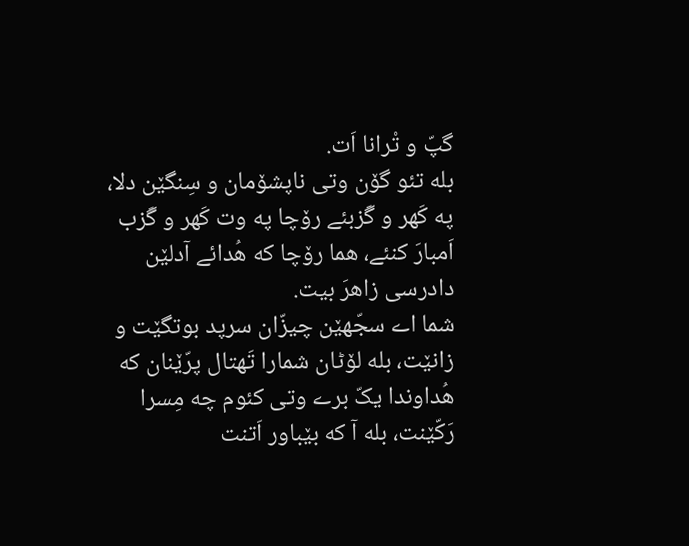گپّ و تْرانا اَت.
بله تئو گۆن وتی ناپشۆمان و سِنگێن دلا، په کَهر و گَزبئے رۆچا په وت کَهر و گَزب اَمبارَ کنئے، هما رۆچا که هُدائے آدلێن دادرسی زاهرَ بیت.
شما اے سجّهێن چیزّان سرپد بوتگێت و زانێت، بله لۆٹان شمارا تَهتال پرّێنان که هُداوندا یکّ برے وتی کئوم چه مِسرا رَکّێنت، بله آ که بێباور اَتنت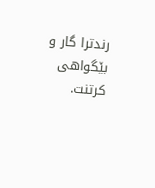رندترا گار و بێگواهی کرتنت.